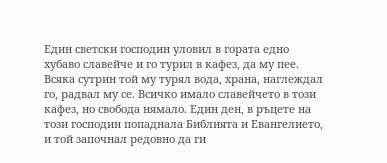Един светски господин уловил в гората едно хубаво славейче и го турил в кафез, да му пее. Всяка сутрин той му турял вода, храна, наглеждал го, радвал му се. Всичко имало славейчето в този кафез, но свобода нямало. Един ден, в ръцете на този господин попаднала Библията и Евангелието, и той започнал редовно да ги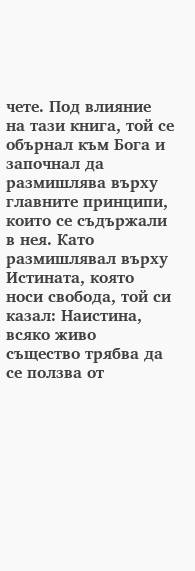чете. Под влияние на тази книга, той се обърнал към Бога и започнал да размишлява върху главните принципи, които се съдържали в нея. Като размишлявал върху Истината, която носи свобода, той си казал: Наистина, всяко живо същество трябва да се ползва от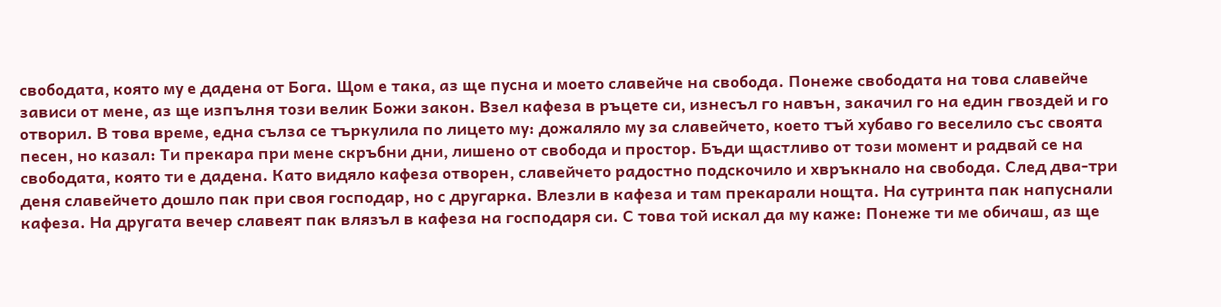свободата, която му е дадена от Бога. Щом е така, аз ще пусна и моето славейче на свобода. Понеже свободата на това славейче зависи от мене, аз ще изпълня този велик Божи закон. Взел кафеза в ръцете си, изнесъл го навън, закачил го на един гвоздей и го отворил. В това време, една сълза се търкулила по лицето му: дожаляло му за славейчето, което тъй хубаво го веселило със своята песен, но казал: Ти прекара при мене скръбни дни, лишено от свобода и простор. Бъди щастливо от този момент и радвай се на свободата, която ти е дадена. Като видяло кафеза отворен, славейчето радостно подскочило и хвръкнало на свобода. След два-три деня славейчето дошло пак при своя господар, но с другарка. Влезли в кафеза и там прекарали нощта. На сутринта пак напуснали кафеза. На другата вечер славеят пак влязъл в кафеза на господаря си. С това той искал да му каже: Понеже ти ме обичаш, аз ще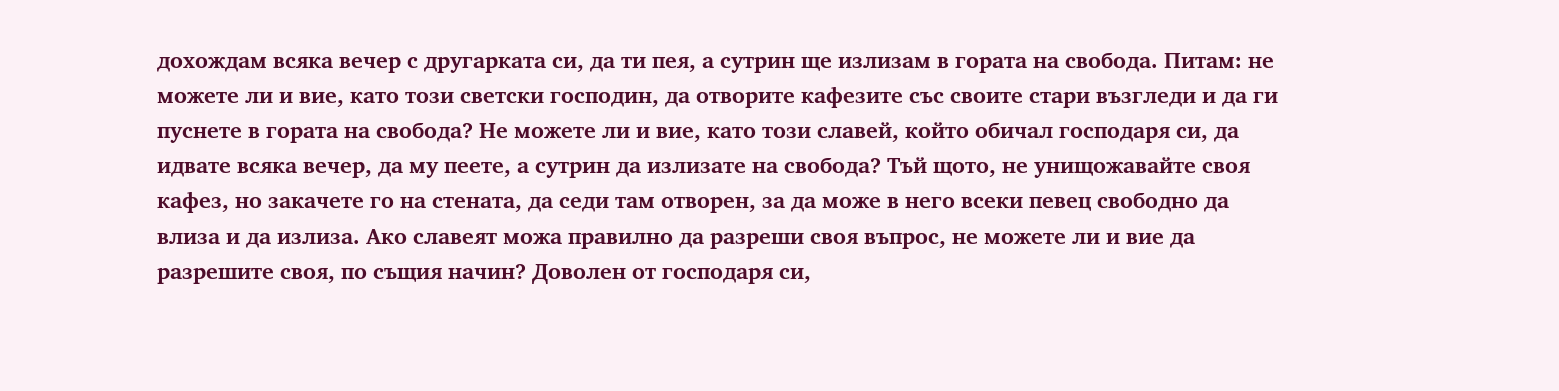дохождам всяка вечер с другарката си, да ти пея, а сутрин ще излизам в гората на свобода. Питам: не можете ли и вие, като този светски господин, да отворите кафезите със своите стари възгледи и да ги пуснете в гората на свобода? Не можете ли и вие, като този славей, който обичал господаря си, да идвате всяка вечер, да му пеете, а сутрин да излизате на свобода? Тъй щото, не унищожавайте своя кафез, но закачете го на стената, да седи там отворен, за да може в него всеки певец свободно да влиза и да излиза. Ако славеят можа правилно да разреши своя въпрос, не можете ли и вие да разрешите своя, по същия начин? Доволен от господаря си,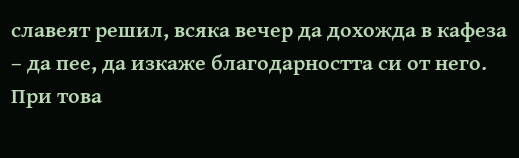славеят решил, всяка вечер да дохожда в кафеза – да пее, да изкаже благодарността си от него. При това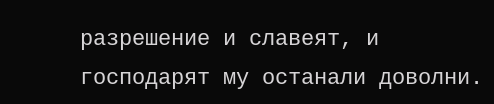разрешение и славеят, и господарят му останали доволни.